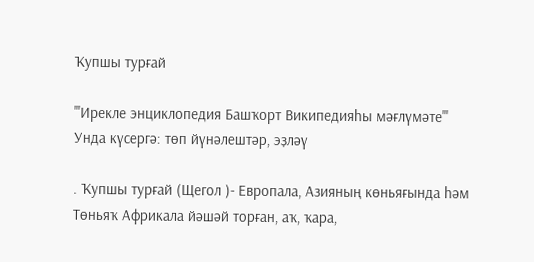Ҡупшы турғай

'''Ирекле энциклопедия Башҡорт Википедияһы мәғлүмәте'''
Унда күсергә: төп йүнәлештәр, эҙләү

. Ҡупшы турғай (Щегол )- Европала, Азияның көньяғында һәм Төньяҡ Африкала йәшәй торған, аҡ, ҡара,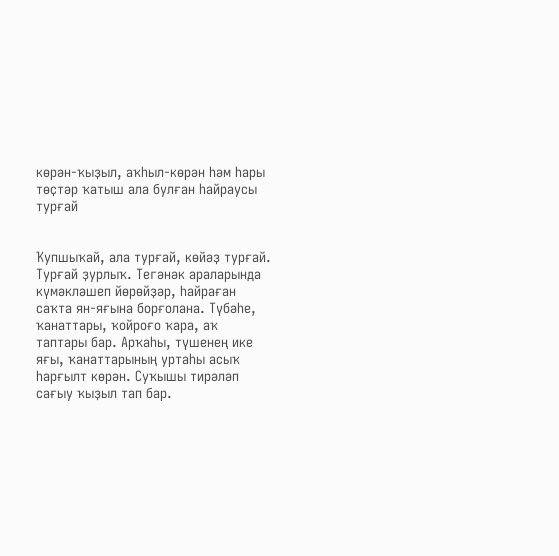көрән-ҡыҙыл, аҡһыл-көрән һәм һары төҫтәр ҡатыш ала булған һайраусы турғай


Ҡупшыҡай, ала турғай, көйәҙ турғай. Турғай ҙурлыҡ. Тегәнәк араларында күмәкләшеп йөрөйҙәр, һайраған саҡта ян-яғына борғолана. Түбәһе, ҡанаттары, ҡойроғо ҡара, аҡ таптары бар. Арҡаһы, түшенең ике яғы, ҡанаттарының уртаһы асыҡ һарғылт көрән. Суҡышы тирәләп сағыу ҡыҙыл тап бар.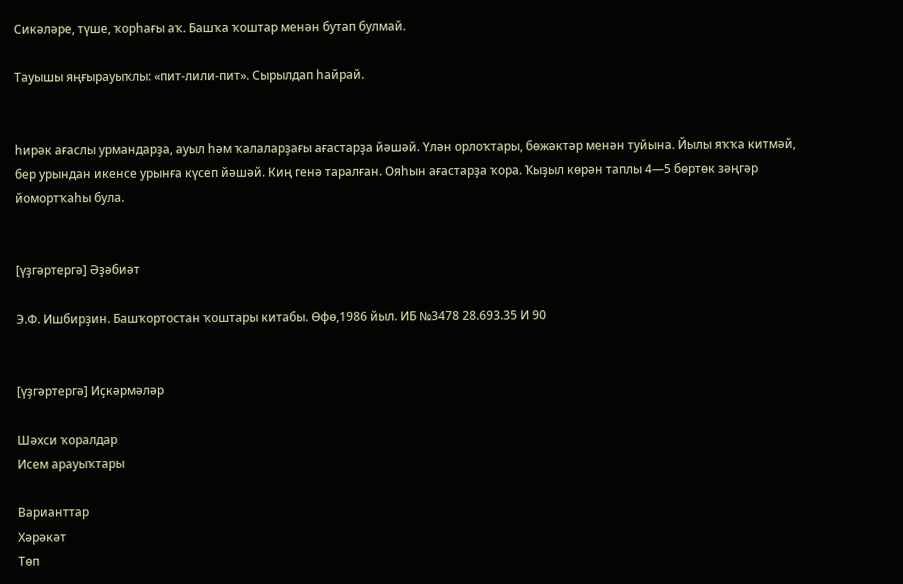Сикәләре, түше, ҡорһағы аҡ. Башҡа ҡоштар менән бутап булмай.

Тауышы яңғырауыҡлы: «пит-лили-пит». Сырылдап һайрай.


һирәк ағаслы урмандарҙа, ауыл һәм ҡалаларҙағы ағастарҙа йәшәй. Үлән орлоҡтары, бөжәктәр менән туйына. Йылы яҡҡа китмәй, бер урындан икенсе урынға күсеп йәшәй. Киң генә таралған. Ояһын ағастарҙа ҡора. Ҡыҙыл көрән таплы 4—5 бөртөк зәңгәр йомортҡаһы була.


[үҙгәртергә] Әҙәбиәт

Э.Ф. Ишбирҙин. Башҡортостан ҡоштары китабы. Өфө,1986 йыл. ИБ №3478 28.693.35 И 90


[үҙгәртергә] Иҫкәрмәләр

Шәхси ҡоралдар
Исем арауыҡтары

Варианттар
Хәрәкәт
Төп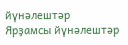йүнәлештәр
Ярҙамсы йүнәлештәр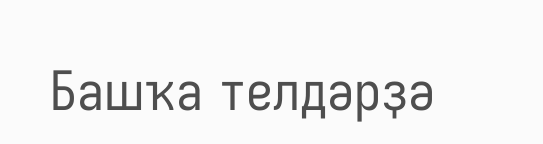Башҡа телдәрҙә